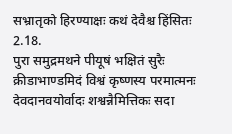सभ्रातृको हिरण्याक्षः कथं देवैश्च हिंसितः 2.18.
पुरा समुद्रमथने पीयूषं भक्षितं सुरैः
क्रीडाभाण्डमिदं विश्वं कृष्णस्य परमात्मनः
देवदानवयोर्वादः शश्वन्नैमित्तिकः सदा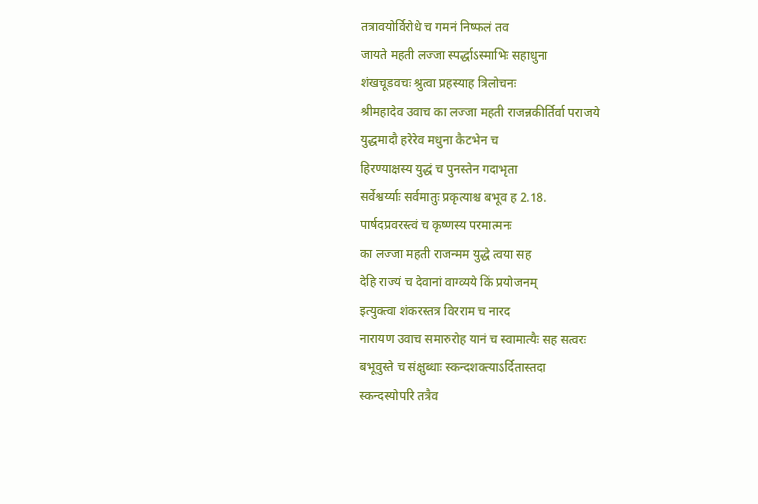तत्रावयोर्विरोधे च गमनं निष्फलं तव
जायते महती लज्जा स्पर्द्धाऽस्माभिः सहाधुना
शंखचूडवचः श्रुत्वा प्रहस्याह त्रिलोचनः
श्रीमहादेव उवाच का लज्जा महती राजन्नकीर्तिर्वा पराजये
युद्धमादौ हरेरेव मधुना कैटभेन च
हिरण्याक्षस्य युद्धं च पुनस्तेन गदाभृता
सर्वेश्वर्य्याः सर्वमातुः प्रकृत्याश्च बभूव ह 2.18.
पार्षदप्रवरस्त्वं च कृष्णस्य परमात्मनः
का लज्जा महती राजन्मम युद्धे त्वया सह
देहि राज्यं च देवानां वाग्व्यये किं प्रयोजनम्
इत्युक्त्वा शंकरस्तत्र विरराम च नारद
नारायण उवाच समारुरोह यानं च स्वामात्यैः सह सत्वरः
बभूवुस्ते च संक्षुब्धाः स्कन्दशक्त्याऽर्दितास्तदा
स्कन्दस्योपरि तत्रैव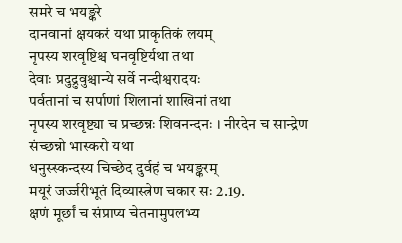समरे च भयङ्करे
दानवानां क्षयकरं यथा प्राकृतिकं लयम्
नृपस्य शरवृष्टिश्च घनवृष्टिर्यथा तथा
देवाः प्रदुद्रुवुश्चान्ये सर्वे नन्दीश्वरादयः
पर्वतानां च सर्पाणां शिलानां शाखिनां तथा
नृपस्य शरवृष्ट्या च प्रच्छन्नः शिवनन्दनः । नीरदेन च सान्द्रेण संच्छन्नो भास्करो यथा
धनुस्स्कन्दस्य चिच्छेद दुर्वहं च भयङ्करम्
मयूरं जर्ज्जरीभूतं दिव्यास्त्रेण चकार सः 2.19.
क्षणं मूर्छां च संप्राप्य चेतनामुपलभ्य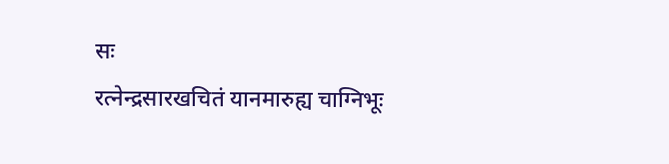सः
रत्नेन्द्रसारखचितं यानमारुह्य चाग्निभूः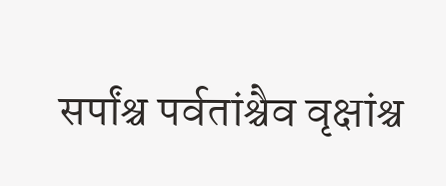सर्पांश्च पर्वतांश्चैव वृक्षांश्च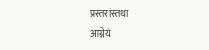प्रस्तरांस्तथा
आग्नेयं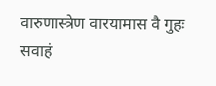वारुणास्त्रेण वारयामास वै गुहः
सवाहं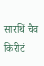सारथिं चैव किरीटं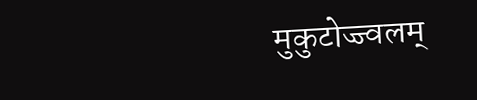मुकुटोज्ज्वलम्